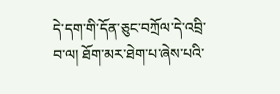དེ་དག་གི་དོན་ཅུང་བཀྲོལ་དེ་འབྲི་བ་ལ། ཐོག་མར་ཐེག་པ་ཞེས་པའི་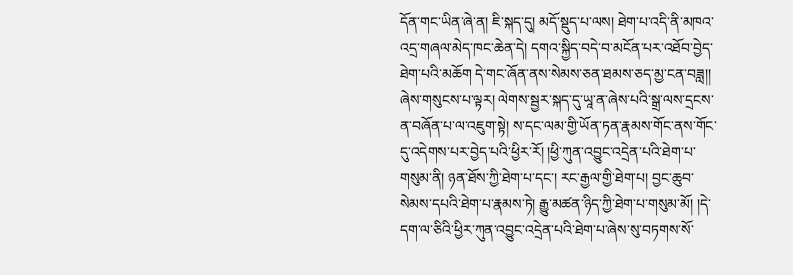དོན་གང་ཡིན་ཞེ་ན། ཇི་སྐད་དུ། མདོ་སྡུད་པ་ལས། ཐེག་པ་འདི་ནི་མཁའ་འདྲ་གཞལ་མེད་ཁང་ཆེན་དེ། དགའ་སྐྱིད་བདེ་བ་མངོན་པར་འཐོབ་བྱེད་ཐེག་པའི་མཆོག དེ་གང་ཞོན་ནས་སེམས་ཅན་ཐམས་ཅད་མྱ་ངན་བཟླ།། ཞེས་གསུངས་པ་ལྟར། ལེགས་སྦྱར་སྐད་དུ་ཡཱ་ན་ཞེས་པའི་སྒྲ་ལས་དྲངས་ན་བཞོན་པ་ལ་འཇུག་སྟེ། ས་དང་ལམ་གྱི་ཡོན་ཏན་རྣམས་གོང་ནས་གོང་དུ་འདེགས་པར་བྱེད་པའི་ཕྱིར་རོ། །ཕྱི་ཀུན་འབྱུང་འདྲེན་པའི་ཐེག་པ་གསུམ་ནི། ཉན་ཐོས་ཀྱི་ཐེག་པ་དང་། རང་རྒྱལ་གྱི་ཐེག་པ། བྱང་ཆུབ་སེམས་དཔའི་ཐེག་པ་རྣམས་ཏེ། རྒྱུ་མཚན་ཉིད་ཀྱི་ཐེག་པ་གསུམ་མོ། །དེ་དག་ལ་ཅིའི་ཕྱིར་ཀུན་འབྱུང་འདྲེན་པའི་ཐེག་པ་ཞེས་སུ་བཏགས་སོ་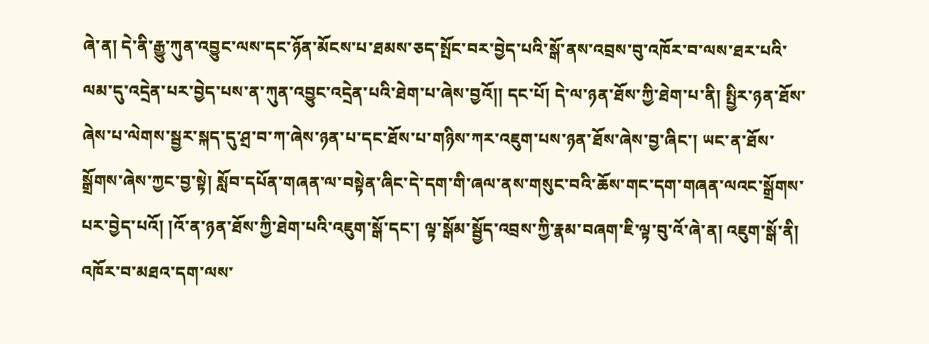ཞེ་ན། དེ་ནི་རྒྱུ་ཀུན་འབྱུང་ལས་དང་ཉོན་མོངས་པ་ཐམས་ཅད་སྤོང་བར་བྱེད་པའི་སྒོ་ནས་འབྲས་བུ་འཁོར་བ་ལས་ཐར་པའི་ལམ་དུ་འདྲེན་པར་བྱེད་པས་ན་ཀུན་འབྱུང་འདྲེན་པའི་ཐེག་པ་ཞེས་བྱའོ།། དང་པོ། དེ་ལ་ཉན་ཐོས་ཀྱི་ཐེག་པ་ནི། སྤྱིར་ཉན་ཐོས་ཞེས་པ་ལེགས་སྦྱར་སྐད་དུ་ཤྲ་བ་ཀ་ཞེས་ཉན་པ་དང་ཐོས་པ་གཉིས་ཀར་འཇུག་པས་ཉན་ཐོས་ཞེས་བྱ་ཞིང་། ཡང་ན་ཐོས་སྒྲོགས་ཞེས་ཀྱང་བྱ་སྟེ། སློབ་དཔོན་གཞན་ལ་བསྟེན་ཞིང་དེ་དག་གི་ཞལ་ནས་གསུང་བའི་ཆོས་གང་དག་གཞན་ལའང་སྒྲོགས་པར་བྱེད་པའོ། །འོ་ན་ཉན་ཐོས་ཀྱི་ཐེག་པའི་འཇུག་སྒོ་དང་། ལྟ་སྒོམ་སྦྱོད་འབྲས་ཀྱི་རྣམ་བཞག་ཇི་ལྟ་བུ་འོ་ཞེ་ན། འཇུག་སྒོ་ནི། འཁོར་བ་མཐའ་དག་ལས་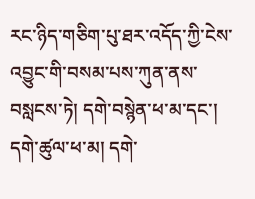རང་ཉིད་གཅིག་པུ་ཐར་འདོད་ཀྱི་ངེས་འབྱུང་གི་བསམ་པས་ཀུན་ནས་བསླངས་ཏེ། དགེ་བསྙེན་ཕ་མ་དང་། དགེ་ཚུལ་ཕ་མ། དགེ་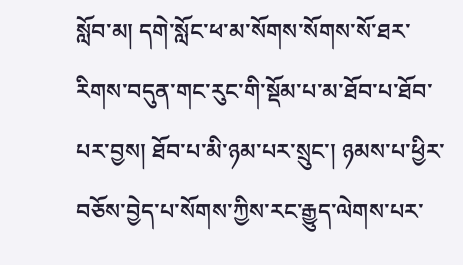སློབ་མ། དགེ་སློང་ཕ་མ་སོགས་སོགས་སོ་ཐར་རིགས་བདུན་གང་རུང་གི་སྡོམ་པ་མ་ཐོབ་པ་ཐོབ་པར་བྱས། ཐོབ་པ་མི་ཉམ་པར་སྲུང་། ཉམས་པ་ཕྱིར་བཅོས་བྱེད་པ་སོགས་ཀྱིས་རང་རྒྱུད་ལེགས་པར་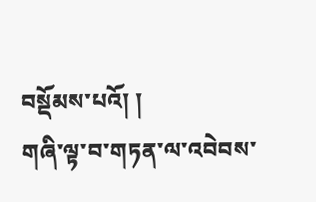བསྡོམས་པའོ། །
གཞི་ལྟ་བ་གཏན་ལ་འབེབས་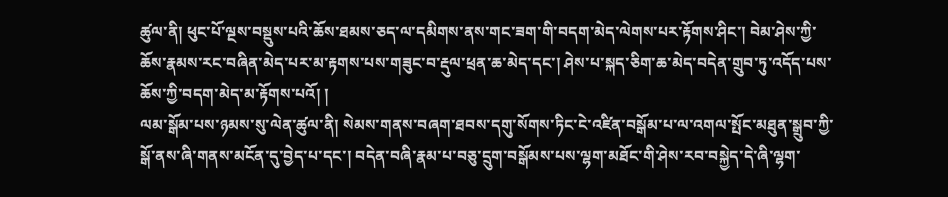ཚུལ་ནི། ཕུང་པོ་ལྔས་བསྡུས་པའི་ཆོས་ཐམས་ཅད་ལ་དམིགས་ནས་གང་ཟག་གི་བདག་མེད་ལེགས་པར་རྟོགས་ཤིང་། བེམ་ཤེས་ཀྱི་ཆོས་རྣམས་རང་བཞིན་མེད་པར་མ་རྟགས་པས་གཟུང་བ་རྡུལ་ཕྲན་ཆ་མེད་དང་། ཤེས་པ་སྐད་ཅིག་ཆ་མེད་བདེན་གྲུབ་ཏུ་འདོད་པས་ཆོས་ཀྱི་བདག་མེད་མ་རྟོགས་པའོ། །
ལམ་སྒོམ་པས་ཉམས་སུ་ལེན་ཚུལ་ནི། སེམས་གནས་བཞག་ཐབས་དགུ་སོགས་ཏིང་ངེ་འཛིན་བསྒོམ་པ་ལ་འགལ་སྤོང་མཐུན་སྒྲུབ་ཀྱི་སྒོ་ནས་ཞི་གནས་མངོན་དུ་བྱེད་པ་དང་། བདེན་བཞི་རྣམ་པ་བཅུ་དྲུག་བསྒོམས་པས་ལྷག་མཐོང་གི་ཤེས་རབ་བསྐྱེད་དེ་ཞི་ལྷག་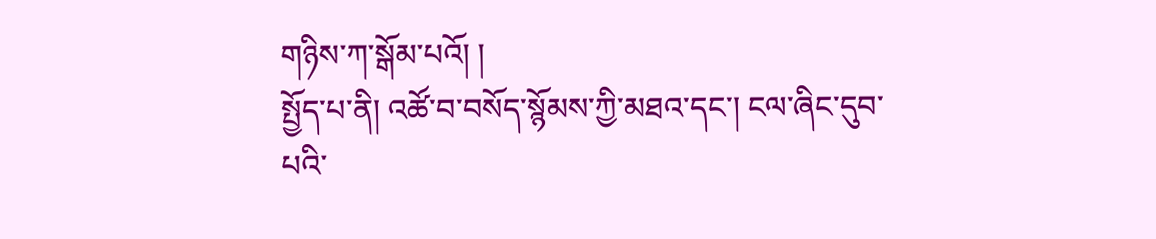གཉིས་ཀ་སྒོམ་པའོ། །
སྤྱོད་པ་ནི། འཚོ་བ་བསོད་སྙོམས་ཀྱི་མཐའ་དང་། ངལ་ཞིང་དུབ་པའི་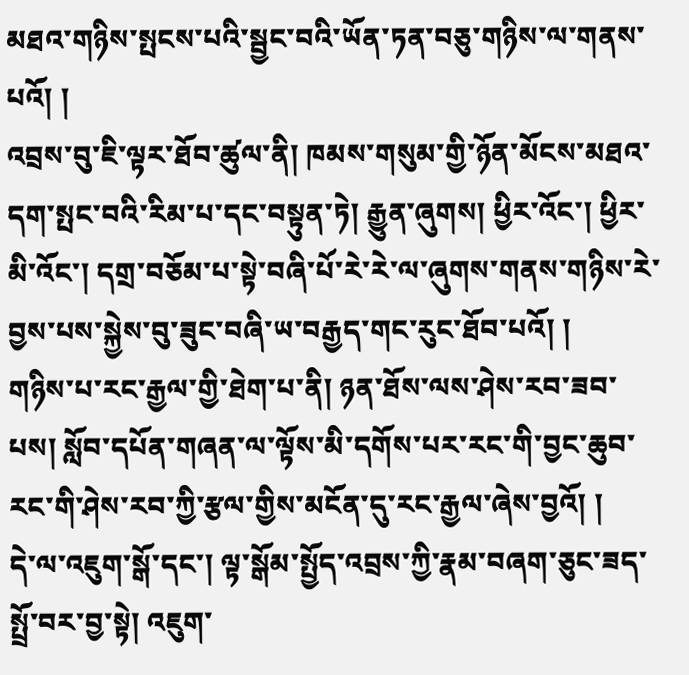མཐའ་གཉིས་སྤངས་པའི་སྦྱང་བའི་ཡོན་ཏན་བཅུ་གཉིས་ལ་གནས་པའོ། །
འབྲས་བུ་ཇི་ལྟར་ཐོབ་ཚུལ་ནི། ཁམས་གསུམ་གྱི་ཉོན་མོངས་མཐའ་དག་སྤང་བའི་རིམ་པ་དང་བསྟུན་ཏེ། རྒྱུན་ཞུགས། ཕྱིར་འོང་། ཕྱིར་མི་འོང་། དགྲ་བཅོམ་པ་སྟེ་བཞི་པོ་རེ་རེ་ལ་ཞུགས་གནས་གཉིས་རེ་བྱས་པས་སྐྱེས་བུ་ཟུང་བཞི་ཡ་བརྒྱད་གང་རུང་ཐོབ་པའོ། །
གཉིས་པ་རང་རྒྱལ་གྱི་ཐེག་པ་ནི། ཉན་ཐོས་ལས་ཤེས་རབ་ཟབ་པས། སློབ་དཔོན་གཞན་ལ་ལྟོས་མི་དགོས་པར་རང་གི་བྱང་ཆུབ་རང་གི་ཤེས་རབ་ཀྱི་རྩལ་གྱིས་མངོན་དུ་རང་རྒྱལ་ཞེས་བྱའོ། །
དེ་ལ་འཇུག་སྒོ་དང་། ལྟ་སྒོམ་སྤྱོད་འབྲས་ཀྱི་རྣམ་བཞག་ཅུང་ཟད་སྤྲོ་བར་བྱ་སྟེ། འཇུག་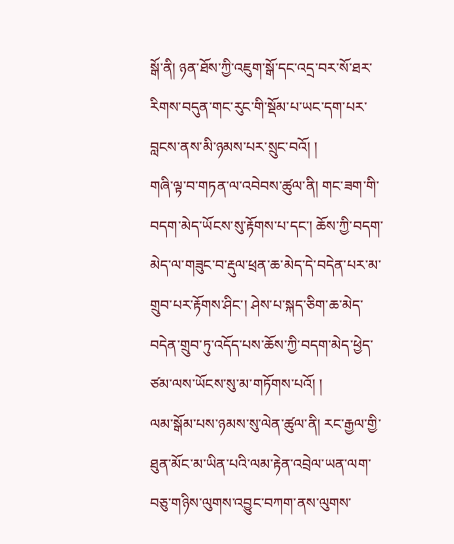སྒོ་ནི། ཉན་ཐོས་ཀྱི་འཇུག་སྒོ་དང་འདྲ་བར་སོ་ཐར་རིགས་བདུན་གང་རུང་གི་སྡོམ་པ་ཡང་དག་པར་བླངས་ནས་མི་ཉམས་པར་སྲུང་བའོ། །
གཞི་ལྟ་བ་གཏན་ལ་འབེབས་ཚུལ་ནི། གང་ཟག་གི་བདག་མེད་ཡོངས་སུ་རྟོགས་པ་དང་། ཆོས་ཀྱི་བདག་མེད་ལ་གཟུང་བ་རྡུལ་ཕྲན་ཆ་མེད་དེ་བདེན་པར་མ་གྲུབ་པར་རྟོགས་ཤིང་། ཤེས་པ་སྐད་ཅིག་ཆ་མེད་བདེན་གྲུབ་ཏུ་འདོད་པས་ཆོས་ཀྱི་བདག་མེད་ཕྱེད་ཙམ་ལས་ཡོངས་སུ་མ་གཏོགས་པའོ། །
ལམ་སྒོམ་པས་ཉམས་སུ་ལེན་ཚུལ་ནི། རང་རྒྱལ་གྱི་ཐུན་མོང་མ་ཡིན་པའི་ལམ་རྟེན་འབྲེལ་ཡན་ལག་བཅུ་གཉིས་ལུགས་འབྱུང་བཀག་ནས་ལུགས་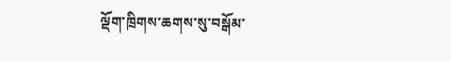ལྡོག་ཁྲིགས་ཆགས་སུ་བསྒོམ་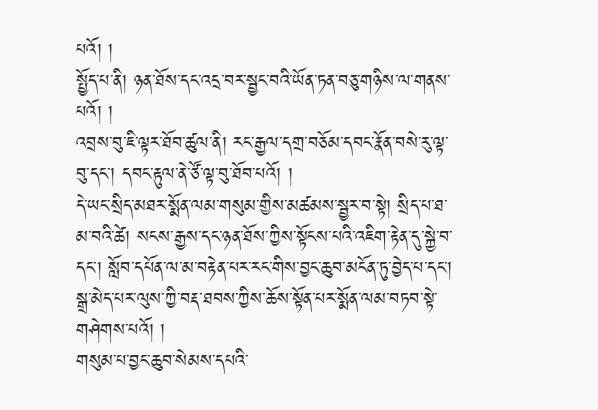པའོ། །
སྤྱོད་པ་ནི། ཉན་ཐོས་དང་འདྲ་བར་སྦྱང་བའི་ཡོན་ཏན་བཅུ་གཉིས་ལ་གནས་པའོ། །
འབྲས་བུ་ཇི་ལྟར་ཐོབ་ཚུལ་ནི། རང་རྒྱལ་དགྲ་བཅོམ་དབང་རྣོན་བསེ་རུ་ལྟ་བུ་དང་། དབང་རྟུལ་ནེ་ཙོ་ལྟ་བུ་ཐོབ་པའོ། །
དེ་ཡང་སྲིད་མཐར་སྨོན་ལམ་གསུམ་གྱིས་མཚམས་སྦྱར་བ་སྟེ། སྲིད་པ་ཐ་མ་བའི་ཚེ། སངས་རྒྱས་དང་ཉན་ཐོས་ཀྱིས་སྟོངས་པའི་འཇིག་རྟེན་དུ་སྐྱེ་བ་དང་། སློབ་དཔོན་ལ་མ་བརྟེན་པར་རང་གིས་བྱང་ཆུབ་མངོན་ཏུ་བྱེད་པ་དང་། སྒྲ་མེད་པར་ལུས་ཀྱི་བརྡ་ཐབས་ཀྱིས་ཆོས་སྟོན་པར་སྨོན་ལམ་བཏབ་སྟེ་གཤེགས་པའོ། །
གསུམ་པ་བྱང་ཆུབ་སེམས་དཔའི་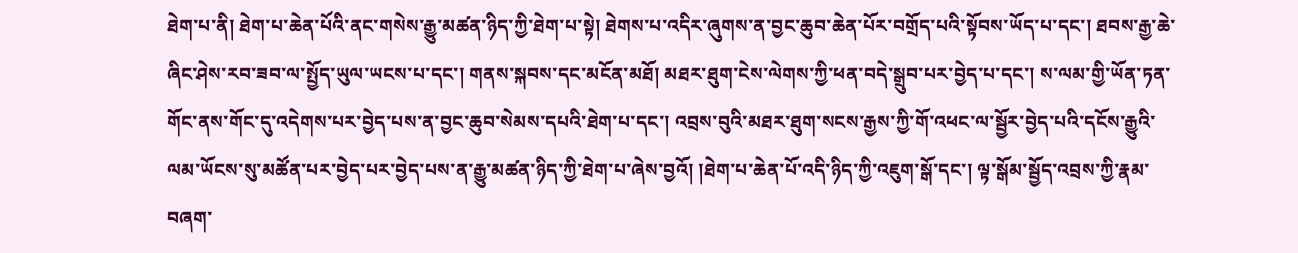ཐེག་པ་ནི། ཐེག་པ་ཆེན་པོའི་ནང་གསེས་རྒྱུ་མཚན་ཉིད་ཀྱི་ཐེག་པ་སྟེ། ཐེགས་པ་འདིར་ཞུགས་ན་བྱང་ཆུབ་ཆེན་པོར་བགྲོད་པའི་སྟོབས་ཡོད་པ་དང་། ཐབས་རྒྱ་ཆེ་ཞིང་ཤེས་རབ་ཟབ་ལ་སྤྱོད་ཡུལ་ཡངས་པ་དང་། གནས་སྐབས་དང་མངོན་མཐོ། མཐར་ཐུག་ངེས་ལེགས་ཀྱི་ཕན་བདེ་སྒྲུབ་པར་བྱེད་པ་དང་། ས་ལམ་གྱི་ཡོན་ཏན་གོང་ནས་གོང་དུ་འདེགས་པར་བྱེད་པས་ན་བྱང་ཆུབ་སེམས་དཔའི་ཐེག་པ་དང་། འབྲས་བུའི་མཐར་ཐུག་སངས་རྒྱས་ཀྱི་གོ་འཕང་ལ་སྦྱོར་བྱེད་པའི་དངོས་རྒྱུའི་ལམ་ཡོངས་སུ་མཚོན་པར་བྱེད་པར་བྱེད་པས་ན་རྒྱུ་མཚན་ཉིད་ཀྱི་ཐེག་པ་ཞེས་བྱའོ། །ཐེག་པ་ཆེན་པོ་འདི་ཉིད་ཀྱི་འཇུག་སྒོ་དང་། ལྟ་སྒོམ་སྦྱོད་འབྲས་ཀྱི་རྣམ་བཞག་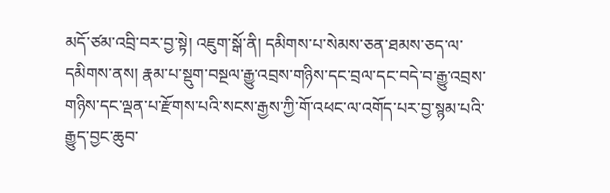མདོ་ཙམ་འབྲི་བར་བྱ་སྟེ། འཇུག་སྒོ་ནི། དམིགས་པ་སེམས་ཅན་ཐམས་ཅད་ལ་དམིགས་ནས། རྣམ་པ་སྡུག་བསྔལ་རྒྱུ་འབྲས་གཉིས་དང་བྲལ་དང་བདེ་བ་རྒྱུ་འབྲས་གཉིས་དང་ལྡན་པ་རྫོགས་པའི་སངས་རྒྱས་ཀྱི་གོ་འཕང་ལ་འགོད་པར་བྱ་སྙམ་པའི་རྒྱུད་བྱང་ཆུབ་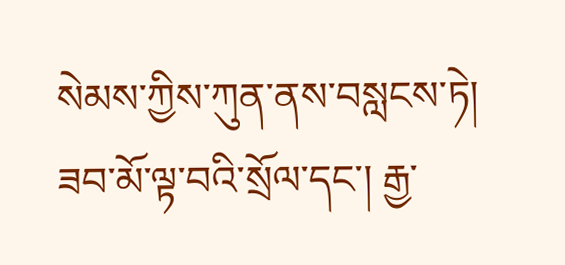སེམས་ཀྱིས་ཀུན་ནས་བསླངས་ཏེ། ཟབ་མོ་ལྟ་བའི་སྲོལ་དང་། རྒྱ་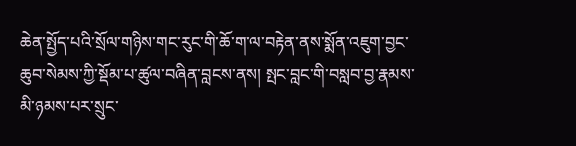ཆེན་སྤྱོད་པའི་སྲོལ་གཉིས་གང་རུང་གི་ཆོ་ག་ལ་བརྟེན་ནས་སྨོན་འཇུག་བྱང་ཆུབ་སེམས་ཀྱི་སྡོམ་པ་ཚུལ་བཞིན་བླངས་ནས། སྤང་བླང་གི་བསླབ་བྱ་རྣམས་མི་ཉམས་པར་སྲུང་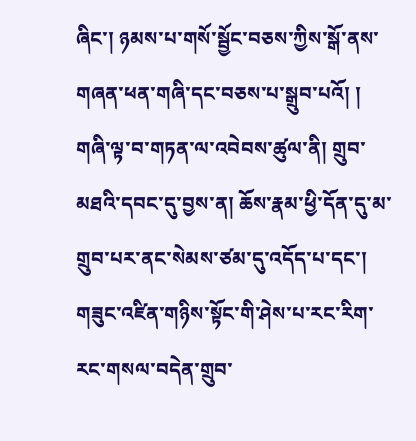ཞིང་། ཉམས་པ་གསོ་སྦྱོང་བཅས་ཀྱིས་སྒོ་ནས་གཞན་ཕན་གཞི་དང་བཅས་པ་སྒྲུབ་པའོ། །
གཞི་ལྟ་བ་གཏན་ལ་འབེབས་ཚུལ་ནི། གྲུབ་མཐའི་དབང་དུ་བྱས་ན། ཆོས་རྣམ་ཕྱི་དོན་དུ་མ་གྲུབ་པར་ནང་སེམས་ཙམ་དུ་འདོད་པ་དང་། གཟུང་འཛིན་གཉིས་སྟོང་གི་ཤེས་པ་རང་རིག་རང་གསལ་བདེན་གྲུབ་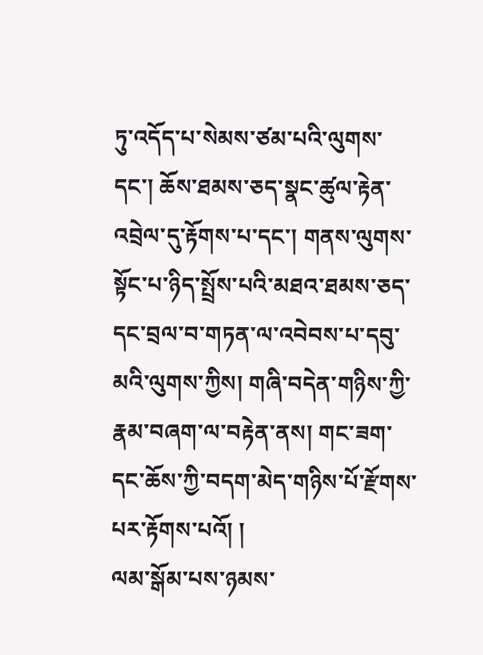ཏུ་འདོད་པ་སེམས་ཙམ་པའི་ལུགས་དང་། ཆོས་ཐམས་ཅད་སྣང་ཚུལ་རྟེན་འབྲེལ་དུ་རྟོགས་པ་དང་། གནས་ལུགས་སྟོང་པ་ཉིད་སྤྲོས་པའི་མཐའ་ཐམས་ཅད་དང་བྲལ་བ་གཏན་ལ་འབེབས་པ་དབུ་མའི་ལུགས་ཀྱིས། གཞི་བདེན་གཉིས་ཀྱི་རྣམ་བཞག་ལ་བརྟེན་ནས། གང་ཟག་དང་ཆོས་ཀྱི་བདག་མེད་གཉིས་པོ་རྫོགས་པར་རྟོགས་པའོ། །
ལམ་སྒོམ་པས་ཉམས་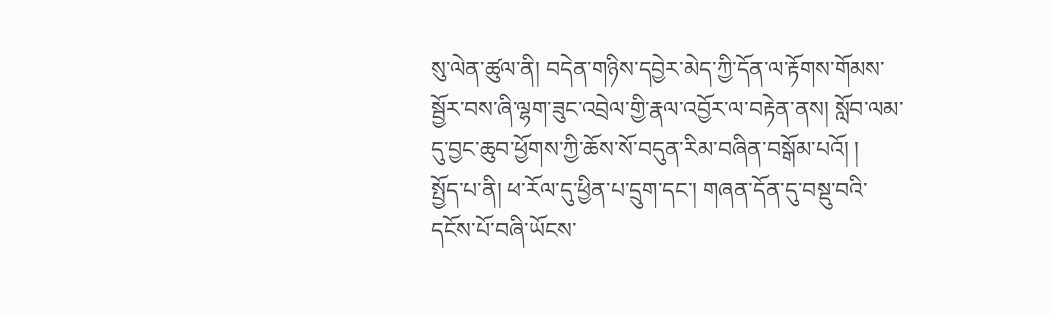སུ་ལེན་ཚུལ་ནི། བདེན་གཉིས་དབྱེར་མེད་ཀྱི་དོན་ལ་རྟོགས་གོམས་སྦྱོར་བས་ཞི་ལྷག་ཟུང་འབྲེལ་གྱི་རྣལ་འབྱོར་ལ་བརྟེན་ནས། སློབ་ལམ་དུ་བྱང་ཆུབ་ཕྱོགས་ཀྱི་ཆོས་སོ་བདུན་རིམ་བཞིན་བསྒོམ་པའོ། །
སྤྱོད་པ་ནི། ཕ་རོལ་དུ་ཕྱིན་པ་དྲུག་དང་། གཞན་དོན་དུ་བསྡུ་བའི་དངོས་པོ་བཞི་ཡོངས་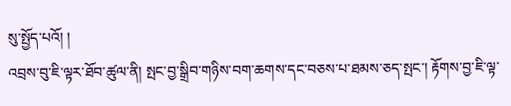སུ་སྤྱོད་པའོ། །
འབྲས་བུ་ཇི་ལྟར་ཐོབ་ཚུལ་ནི། སྤང་བྱ་སྒྲིབ་གཉིས་བག་ཆགས་དང་བཅས་པ་ཐམས་ཅད་སྤང་། རྟོགས་བྱ་ཇི་ལྟ་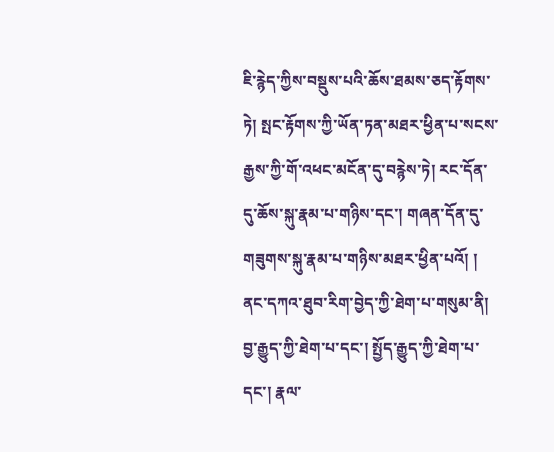ཇི་རྙེད་ཀྱིས་བསྡུས་པའི་ཆོས་ཐམས་ཅད་རྟོགས་ཏེ། སྤང་རྟོགས་ཀྱི་ཡོན་ཏན་མཐར་ཕྱིན་པ་སངས་རྒྱས་ཀྱི་གོ་འཕང་མངོན་དུ་བརྙེས་ཏེ། རང་དོན་དུ་ཆོས་སྐུ་རྣམ་པ་གཉིས་དང་། གཞན་དོན་དུ་གཟུགས་སྐུ་རྣམ་པ་གཉིས་མཐར་ཕྱིན་པའོ། །
ནང་དཀའ་ཐུབ་རིག་བྱེད་ཀྱི་ཐེག་པ་གསུམ་ནི། བྱ་རྒྱུད་ཀྱི་ཐེག་པ་དང་། སྤྱོད་རྒྱུད་ཀྱི་ཐེག་པ་དང་། རྣལ་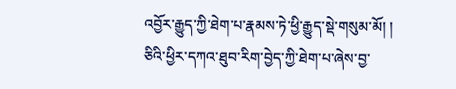འབྱོར་རྒྱུད་ཀྱི་ཐེག་པ་རྣམས་ཏེ་ཕྱི་རྒྱུད་སྡེ་གསུམ་མོ། །
ཅིའི་ཕྱིར་དཀའ་ཐུབ་རིག་བྱེད་ཀྱི་ཐེག་པ་ཞེས་བྱ་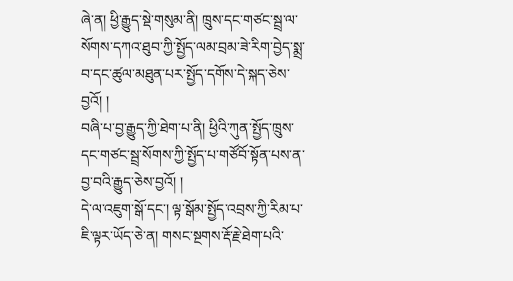ཞེ་ན། ཕྱི་རྒྱུད་སྡེ་གསུམ་ནི། ཁྲུས་དང་གཙང་སྦྲ་ལ་སོགས་དཀའ་ཐུབ་ཀྱི་སྤྱོད་ལམ་བྲམ་ཟེ་རིག་བྱེད་སྨྲ་བ་དང་ཚུལ་མཐུན་པར་སྤྱོད་དགོས་དེ་སྐད་ཅེས་བྱའོ། །
བཞི་པ་བྱ་རྒྱུད་ཀྱི་ཐེག་པ་ནི། ཕྱིའི་ཀུན་སྤྱོད་ཁྲུས་དང་གཙང་སྦྲ་སོགས་ཀྱི་སྤྱོད་པ་གཙོབོ་སྟོན་པས་ན་བྱ་བའི་རྒྱུད་ཅེས་བྱའོ། །
དེ་ལ་འཇུག་སྒོ་དང་། ལྟ་སྒོམ་སྤྱོད་འབྲས་ཀྱི་རིམ་པ་ཇི་ལྟར་ཡོད་ཅེ་ན། གསང་སྔགས་རྡོ་རྗེ་ཐེག་པའི་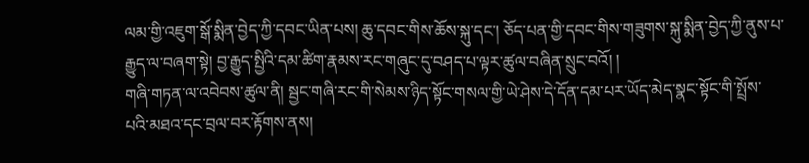ལམ་གྱི་འཇུག་སྒོ་སྨིན་བྱེད་ཀྱི་དབང་ཡིན་པས། ཆུ་དབང་གིས་ཆོས་སྐུ་དང་། ཅོད་པན་གྱི་དབང་གིས་གཟུགས་སྐུ་སྨིན་བྱེད་ཀྱི་ནུས་པ་རྒྱུད་ལ་བཞག་སྟེ། བྱ་རྒྱུད་སྤྱིའི་དམ་ཚིག་རྣམས་རང་གཞུང་དུ་བཤད་པ་ལྟར་ཚུལ་བཞིན་སྲུང་བའོ། །
གཞི་གཏན་ལ་འབེབས་ཚུལ་ནི། སྦྱང་གཞི་རང་གི་སེམས་ཉིད་སྟོང་གསལ་གྱི་ཡེ་ཤེས་དེ་དོན་དམ་པར་ཡོད་མེད་སྣང་སྟོང་གི་སྤྲོས་པའི་མཐའ་དང་བྲལ་བར་རྟོགས་ནས།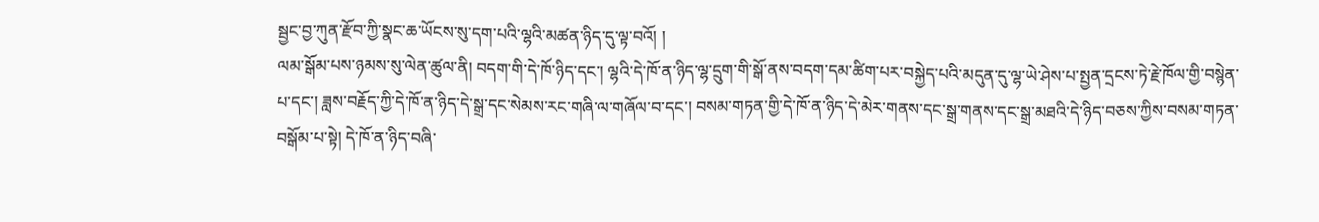སྦྱང་བྱ་ཀུན་རྫོབ་ཀྱི་སྣང་ཆ་ཡོངས་སུ་དག་པའི་ལྷའི་མཚན་ཉིད་དུ་ལྟ་བའོ། །
ལམ་སྒོམ་པས་ཉམས་སུ་ལེན་ཚུལ་ནི། བདག་གི་དེ་ཁོ་ཉིད་དང་། ལྷའི་དེ་ཁོ་ན་ཉིད་ལྷ་དྲུག་གི་སྒོ་ནས་བདག་དམ་ཚིག་པར་བསྐྱེད་པའི་མདུན་དུ་ལྷ་ཡེ་ཤེས་པ་སྤྱན་དྲངས་ཏེ་རྗེ་ཁོལ་གྱི་བསྙེན་པ་དང་། ཟླས་བརྗོད་ཀྱི་དེ་ཁོ་ན་ཉིད་དེ་སྒྲ་དང་སེམས་རང་གཞི་ལ་གཞོལ་བ་དང་། བསམ་གཏན་གྱི་དེ་ཁོ་ན་ཉིད་དེ་མེར་གནས་དང་སྒྲ་གནས་དང་སྒྲ་མཐའི་དེ་ཉིད་བཅས་ཀྱིས་བསམ་གཏན་བསྒོམ་པ་སྟེ། དེ་ཁོ་ན་ཉིད་བཞི་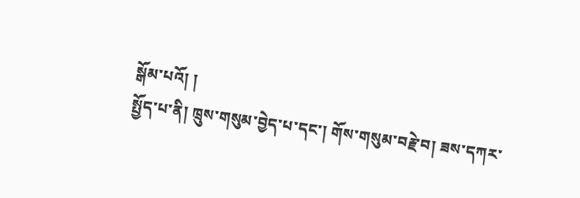སྒོམ་པའོ། །
སྤྱོད་པ་ནི། ཁྲུས་གསུམ་བྱེད་པ་དང་། གོས་གསུམ་བརྗེ་བ། ཟས་དཀར་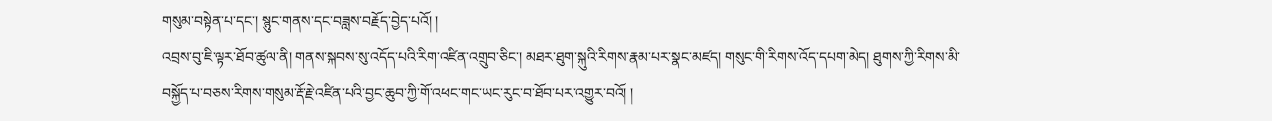གསུམ་བསྟེན་པ་དང་། སྙུང་གནས་དང་བཟླས་བརྗོད་བྱེད་པའོ། །
འབྲས་བུ་ཇི་ལྟར་ཐོབ་ཚུལ་ནི། གནས་སྐབས་སུ་འདོད་པའི་རིག་འཛིན་འགྲུབ་ཅིང་། མཐར་ཐུག་སྐུའི་རིགས་རྣམ་པར་སྣང་མཛད། གསུང་གི་རིགས་འོད་དཔག་མེད། ཐུགས་ཀྱི་རིགས་མི་བསྐྱོད་པ་བཅས་རིགས་གསུམ་རྡོ་རྗེ་འཛིན་པའི་བྱང་ཆུབ་ཀྱི་གོ་འཕང་གང་ཡང་རུང་བ་ཐོབ་པར་འགྱུར་བའོ། །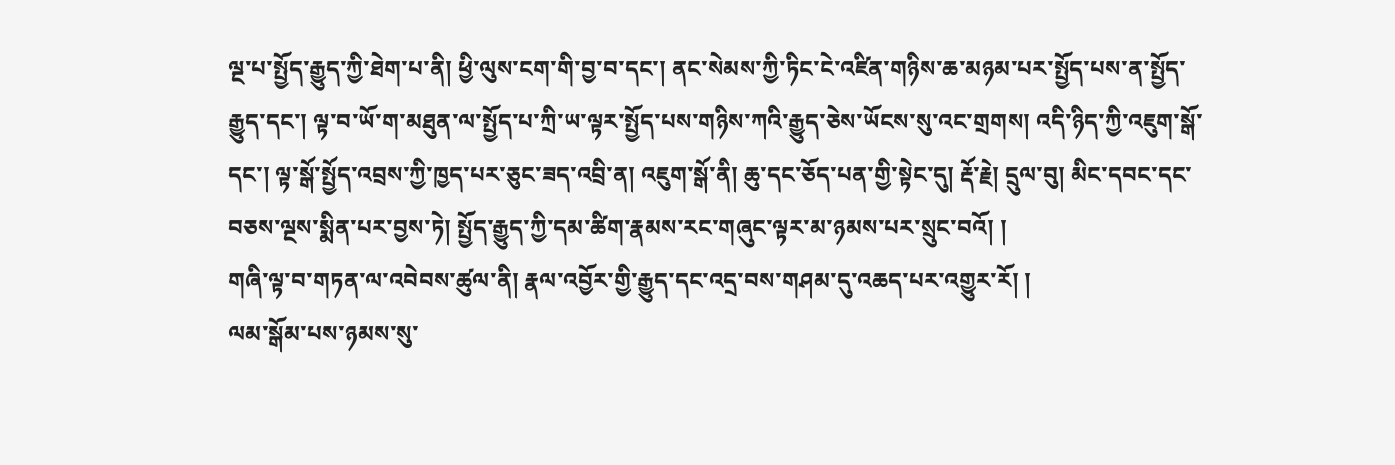ལྔ་པ་སྤྱོད་རྒྱུད་ཀྱི་ཐེག་པ་ནི། ཕྱི་ལུས་ངག་གི་བྱ་བ་དང་། ནང་སེམས་ཀྱི་ཏིང་ངེ་འཛིན་གཉིས་ཆ་མཉམ་པར་སྤྱོད་པས་ན་སྤྱོད་རྒྱུད་དང་། ལྟ་བ་ཡོ་ག་མཐུན་ལ་སྤྱོད་པ་ཀྲི་ཡ་ལྟར་སྤྱོད་པས་གཉིས་ཀའི་རྒྱུད་ཅེས་ཡོངས་སུ་འང་གྲགས། འདི་ཉིད་ཀྱི་འཇུག་སྒོ་དང་། ལྟ་སྒོ་སྤྱོད་འབྲས་ཀྱི་ཁྱད་པར་ཅུང་ཟད་འབྲི་ན། འཇུག་སྒོ་ནི། ཆུ་དང་ཅོད་པན་གྱི་སྟེང་དུ། རྡོ་རྗེ། དྲུལ་བུ། མིང་དབང་དང་བཅས་ལྔས་སྨིན་པར་བྱས་ཏེ། སྤྱོད་རྒྱུད་ཀྱི་དམ་ཚིག་རྣམས་རང་གཞུང་ལྟར་མ་ཉམས་པར་སྲུང་བའོ། །
གཞི་ལྟ་བ་གཏན་ལ་འབེབས་ཚུལ་ནི། རྣལ་འབྱོར་གྱི་རྒྱུད་དང་འདྲ་བས་གཤམ་དུ་འཆད་པར་འགྱུར་རོ། །
ལམ་སྒོམ་པས་ཉམས་སུ་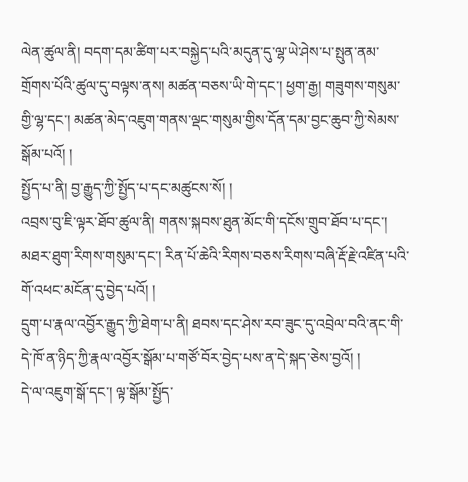ལེན་ཚུལ་ནི། བདག་དམ་ཚིག་པར་བསྐྱེད་པའི་མདུན་དུ་ལྷ་ཡེ་ཤེས་པ་སྤུན་ནམ་གྲོགས་པོའི་ཚུལ་དུ་བལྟས་ནས། མཚན་བཅས་ཡི་གེ་དང་། ཕྱག་རྒྱ། གཟུགས་གསུམ་གྱི་ལྷ་དང་། མཚན་མེད་འཇུག་གནས་ལྡང་གསུམ་གྱིས་དོན་དམ་བྱང་ཆུབ་ཀྱི་སེམས་སྒོམ་པའོ། །
སྤྱོད་པ་ནི། བྱ་རྒྱུད་ཀྱི་སྤྱོད་པ་དང་མཚུངས་སོ། །
འབྲས་བུ་ཇི་ལྟར་ཐོབ་ཚུལ་ནི། གནས་སྐབས་ཐུན་མོང་གི་དངོས་གྲུབ་ཐོབ་པ་དང་། མཐར་ཐུག་རིགས་གསུམ་དང་། རིན་པོ་ཆེའི་རིགས་བཅས་རིགས་བཞི་རྡོ་རྗེ་འཛིན་པའི་གོ་འཕང་མངོན་དུ་བྱེད་པའོ། །
དྲུག་པ་རྣལ་འབྱོར་རྒྱུད་ཀྱི་ཐེག་པ་ནི། ཐབས་དང་ཤེས་རབ་ཟུང་དུ་འབྲེལ་བའི་ནང་གི་དེ་ཁོ་ན་ཉིད་ཀྱི་རྣལ་འབྱོར་སྒོམ་པ་གཙོ་བོར་བྱེད་པས་ན་དེ་སྐད་ཅེས་བྱའོ། །
དེ་ལ་འཇུག་སྒོ་དང་། ལྟ་སྒོམ་སྤྱོད་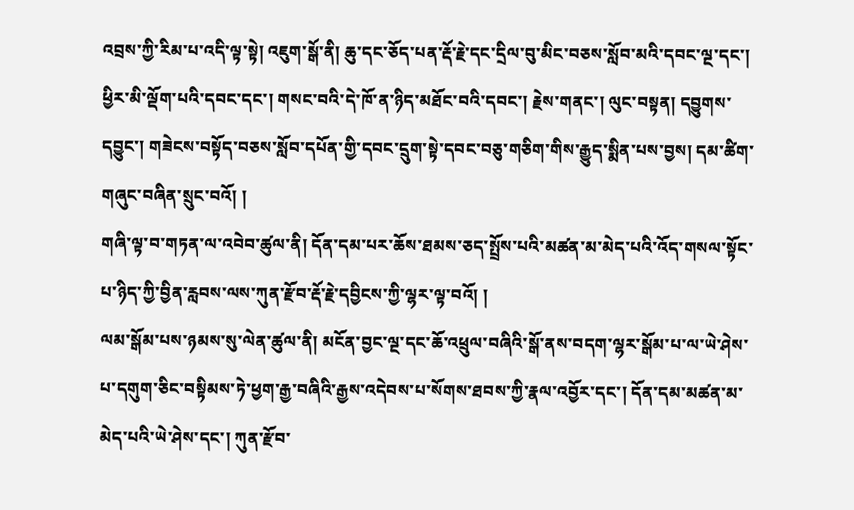འབྲས་ཀྱི་རིམ་པ་འདི་ལྟ་སྟེ། འཇུག་སྒོ་ནི། ཆུ་དང་ཅོད་པན་རྡོ་རྗེ་དང་དྲིལ་བུ་མིང་བཅས་སློབ་མའི་དབང་ལྔ་དང་། ཕྱིར་མི་ལྡོག་པའི་དབང་དང་། གསང་བའི་དེ་ཁོ་ན་ཉིད་མཐོང་བའི་དབང་། རྗེས་གནང་། ལུང་བསྟན། དབྱུགས་དབྱུང་། གཟེངས་བསྟོད་བཅས་སློབ་དཔོན་གྱི་དབང་དྲུག་སྟེ་དབང་བཅུ་གཅིག་གིས་རྒྱུད་སྨིན་པས་བྱས། དམ་ཚིག་གཞུང་བཞིན་སྲུང་བའོ། །
གཞི་ལྟ་བ་གཏན་ལ་འབེབ་ཚུལ་ནི། དོན་དམ་པར་ཆོས་ཐམས་ཅད་སྤྲོས་པའི་མཚན་མ་མེད་པའི་འོད་གསལ་སྟོང་པ་ཉིད་ཀྱི་བྱིན་རླབས་ལས་ཀུན་རྫོབ་རྡོ་རྗེ་དབྱིངས་ཀྱི་ལྷར་ལྟ་བའོ། །
ལམ་སྒོམ་པས་ཉམས་སུ་ལེན་ཚུལ་ནི། མངོན་བྱང་ལྔ་དང་ཆོ་འཕྲུལ་བཞིའི་སྒོ་ནས་བདག་ལྷར་སྒོམ་པ་ལ་ཡེ་ཤེས་པ་དགུག་ཅིང་བསྟིམས་ཏེ་ཕྱག་རྒྱ་བཞིའི་རྒྱས་འདེབས་པ་སོགས་ཐབས་ཀྱི་རྣལ་འབྱོར་དང་། དོན་དམ་མཚན་མ་མེད་པའི་ཡེ་ཤེས་དང་། ཀུན་རྫོབ་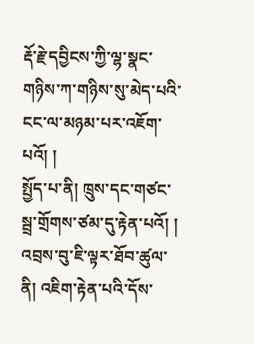རྡོ་རྗེ་དབྱིངས་ཀྱི་ལྷ་སྣང་གཉིས་ཀ་གཉིས་སུ་མེད་པའི་ངང་ལ་མཉམ་པར་འཇོག་པའོ། །
སྤྱོད་པ་ནི། ཁྲུས་དང་གཙང་སྦྲ་གྲོགས་ཙམ་དུ་རྟེན་པའོ། །
འབྲས་བུ་ཇི་ལྟར་ཐོབ་ཚུལ་ནི། འཇིག་རྟེན་པའི་དོས་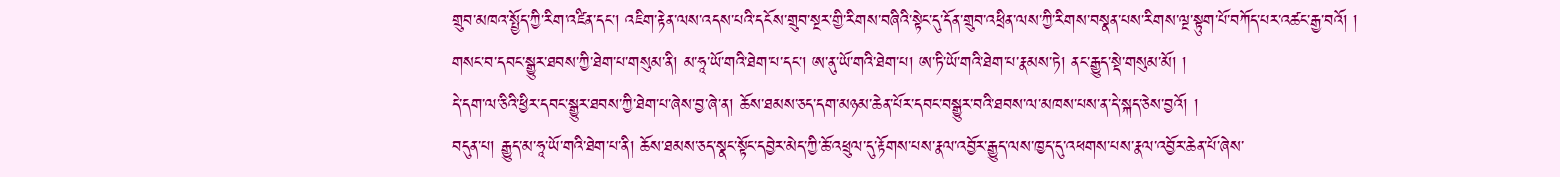གྲུབ་མཁའ་སྤྱོད་ཀྱི་རིག་འཛིན་དང་། འཇིག་རྟེན་ལས་འདས་པའི་དངོས་གྲུབ་སྔར་གྱི་རིགས་བཞིའི་སྟེང་དུ་དོན་གྲུབ་འཕྲིན་ལས་ཀྱི་རིགས་བསྣན་པས་རིགས་ལྔ་སྟུག་པོ་བཀོད་པར་འཚང་རྒྱ་བའོ། །
གསང་བ་དབང་སྒྱུར་ཐབས་ཀྱི་ཐེག་པ་གསུམ་ནི། མ་ཧཱ་ཡོ་གའི་ཐེག་པ་དང་། ཨ་ནུ་ཡོ་གའི་ཐེག་པ། ཨ་ཏི་ཡོ་གའི་ཐེག་པ་རྣམས་ཏེ། ནང་རྒྱུད་སྡེ་གསུམ་མོ། །
དེ་དག་ལ་ཅིའི་ཕྱིར་དབང་སྒྱུར་ཐབས་ཀྱི་ཐེག་པ་ཞེས་བྱ་ཞེ་ན། ཆོས་ཐམས་ཅད་དག་མཉམ་ཆེན་པོར་དབང་བསྒྱུར་བའི་ཐབས་ལ་མཁས་པས་ན་དེ་སྐད་ཅེས་བྱའོ། །
བདུན་པ། རྒྱུད་མ་ཧཱ་ཡོ་གའི་ཐེག་པ་ནི། ཆོས་ཐམས་ཅད་སྣང་སྟོང་དབྱེར་མེད་ཀྱི་ཆོ་འཕྲུལ་དུ་རྟོགས་པས་རྣལ་འབྱོར་རྒྱུད་ལས་ཁྱད་དུ་འཕགས་པས་རྣལ་འབྱོར་ཆེན་པོ་ཞེས་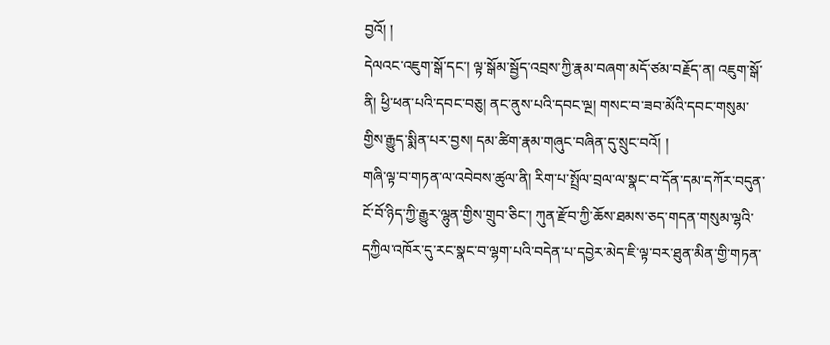བྱའོ། །
དེལའང་འཇུག་སྒོ་དང་། ལྟ་སྒོམ་སྦྱོད་འབྲས་ཀྱི་རྣམ་བཞག་མདོ་ཙམ་བརྗོད་ན། འཇུག་སྒོ་ནི། ཕྱི་ཕན་པའི་དབང་བཅུ། ནང་ནུས་པའི་དབང་ལྔ། གསང་བ་ཟབ་མོའི་དབང་གསུམ་གྱིས་རྒྱུད་སྨིན་པར་བྱས། དམ་ཚིག་རྣམ་གཞུང་བཞིན་དུ་སྲུང་བའོ། །
གཞི་ལྟ་བ་གཏན་ལ་འབེབས་ཚུལ་ནི། རིག་པ་སྤྲོལ་བྲལ་ལ་སྣང་བ་དོན་དམ་དཀོར་བདུན་ངོ་བོ་ཉིད་ཀྱི་རྒྱུར་ལྷུན་གྱིས་གྲུབ་ཅིང་། ཀུན་རྫོབ་ཀྱི་ཆོས་ཐམས་ཅད་གདན་གསུམ་ལྷའི་དཀྱིལ་འཁོར་དུ་རང་སྣང་བ་ལྷག་པའི་བདེན་པ་དབྱེར་མེད་ཇི་ལྟ་བར་ཐུན་མིན་གྱི་གཏན་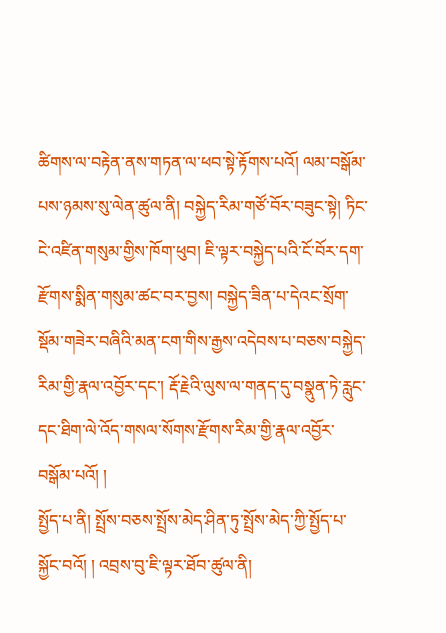ཚིགས་ལ་བརྟེན་ནས་གཏན་ལ་ཕབ་སྟེ་རྟོགས་པའོ། ལམ་བསྒོམ་པས་ཉམས་སུ་ལེན་ཚུལ་ནི། བསྐྱེད་རིམ་གཙོ་བོར་བཟུང་སྟེ། ཏིང་ངེ་འཛིན་གསུམ་གྱིས་ཁོག་ཕུབ། ཇི་ལྟར་བསྐྱེད་པའི་ངོ་བོར་དག་རྫོགས་སྨིན་གསུམ་ཚང་བར་བྱས། བསྐྱེད་ཟིན་པ་དེའང་སྲོག་སྡོམ་གཟེར་བཞིའི་མན་ངག་གིས་རྒྱས་འདེབས་པ་བཅས་བསྐྱེད་རིམ་གྱི་རྣལ་འབྱོར་དང་། རྡོ་རྗེའི་ལུས་ལ་གནད་དུ་བསྣུན་ཏེ་རླུང་དང་ཐིག་ལེ་འོད་གསལ་སོགས་རྫོགས་རིམ་གྱི་རྣལ་འབྱོར་བསྒོམ་པའོ། །
སྤྱོད་པ་ནི། སྤྲོས་བཅས་སྤྲོས་མེད་ཤིན་ཏུ་སྤྲོས་མེད་ཀྱི་སྤྱོད་པ་སྐྱོང་བའོ། ། འབྲས་བུ་ཇི་ལྟར་ཐོབ་ཚུལ་ནི།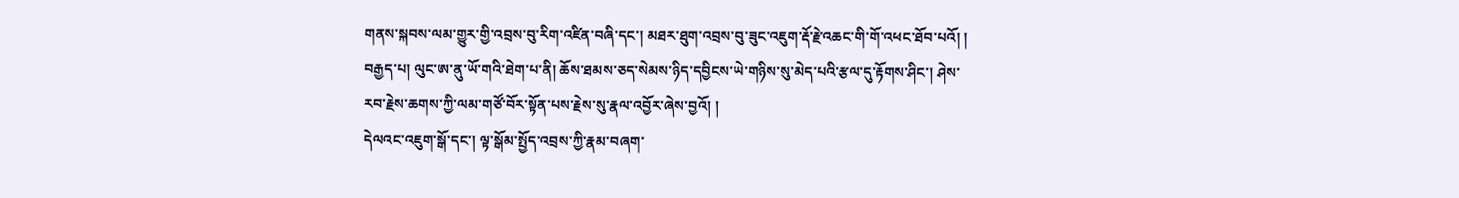གནས་སྐབས་ལམ་གྱུར་གྱི་འབྲས་བུ་རིག་འཛིན་བཞི་དང་། མཐར་ཐུག་འབྲས་བུ་ཟུང་འཇུག་རྡོ་རྗེ་འཆང་གི་གོ་འཕང་ཐོབ་པའོ། །
བརྒྱད་པ། ལུང་ཨ་ནུ་ཡོ་གའི་ཐེག་པ་ནི། ཆོས་ཐམས་ཅད་སེམས་ཉིད་དབྱིངས་ཡེ་གཉིས་སུ་མེད་པའི་རྩལ་དུ་རྟོགས་ཤིང་། ཤེས་རབ་རྗེས་ཆགས་ཀྱི་ལམ་གཙོ་བོར་སྟོན་པས་རྗེས་སུ་རྣལ་འབྱོར་ཞེས་བྱའོ། །
དེལའང་འཇུག་སྒོ་དང་། ལྟ་སྒོམ་སྤྱོད་འབྲས་ཀྱི་རྣམ་བཞག་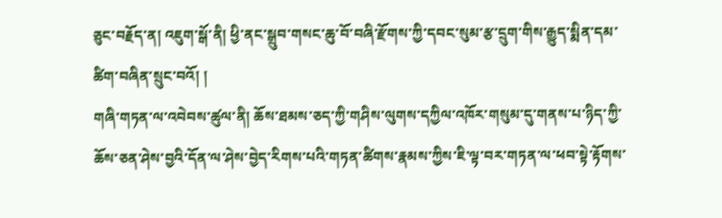ཅུང་བརྗོད་ན། འཇུག་སྒོ་ནི། ཕྱི་ནང་སྒྲུབ་གསང་ཆུ་བོ་བཞི་རྫོགས་ཀྱི་དབང་སུམ་རྩ་དྲུག་གིས་རྒྱུད་སྨིན་དམ་ཚིག་བཞིན་སྲུང་བའོ། །
གཞི་གཏན་ལ་འབེབས་ཚུལ་ནི། ཆོས་ཐམས་ཅད་ཀྱི་གཤིས་ལུགས་དཀྱིལ་འཁོར་གསུམ་དུ་གནས་པ་ཉིད་ཀྱི་ཆོས་ཅན་ཤེས་བྱའི་དོན་ལ་ཤེས་བྱེད་རིགས་པའི་གཏན་ཚིགས་རྣམས་ཀྱིས་ཇི་ལྟ་བར་གཏན་ལ་ཕབ་སྟེ་རྟོགས་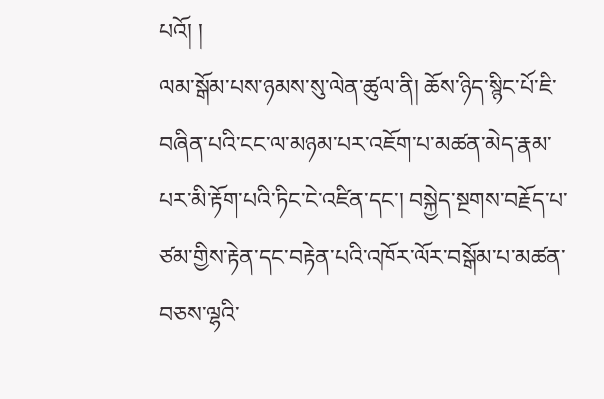པའོ། །
ལམ་སྒོམ་པས་ཉམས་སུ་ལེན་ཚུལ་ནི། ཆོས་ཉིད་སྙིང་པོ་ཇི་བཞིན་པའི་ངང་ལ་མཉམ་པར་འཇོག་པ་མཚན་མེད་རྣམ་པར་མི་རྟོག་པའི་ཏིང་ངེ་འཛིན་དང་། བསྐྱེད་སྔགས་བརྗོད་པ་ཙམ་གྱིས་རྟེན་དང་བརྟེན་པའི་འཁོར་ལོར་བསྒོམ་པ་མཚན་བཅས་ལྷའི་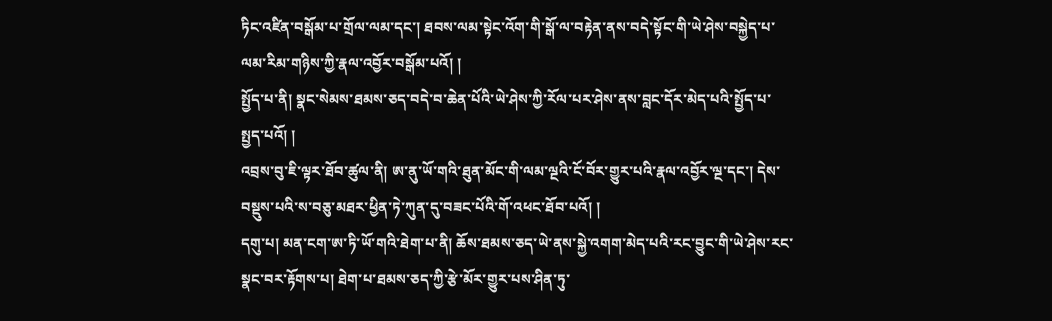ཏིང་འཛིན་བསྒོམ་པ་གྲོལ་ལམ་དང་། ཐབས་ལམ་སྟེང་འོག་གི་སྒོ་ལ་བརྟེན་ནས་བདེ་སྟོང་གི་ཡེ་ཤེས་བསྐྱེད་པ་ལམ་རིམ་གཉིས་ཀྱི་རྣལ་འབྱོར་བསྒོམ་པའོ། །
སྤྱོད་པ་ནི། སྣང་སེམས་ཐམས་ཅད་བདེ་བ་ཆེན་པོའི་ཡེ་ཤེས་ཀྱི་རོལ་པར་ཤེས་ནས་བླང་དོར་མེད་པའི་སྤྱོད་པ་སྤྱད་པའོ། །
འབྲས་བུ་ཇི་ལྟར་ཐོབ་ཚུལ་ནི། ཨ་ནུ་ཡོ་གའི་ཐུན་མོང་གི་ལམ་ལྔའི་ངོ་བོར་གྱུར་པའི་རྣལ་འབྱོར་ལྔ་དང་། དེས་བསྡུས་པའི་ས་བཅུ་མཐར་ཕྱིན་ཏེ་ཀུན་དུ་བཟང་པོའི་གོ་འཕང་ཐོབ་པའོ། །
དགུ་པ། མན་ངག་ཨ་ཏི་ཡོ་གའི་ཐེག་པ་ནི། ཆོས་ཐམས་ཅད་ཡེ་ནས་སྐྱེ་འགག་མེད་པའི་རང་བྱུང་གི་ཡེ་ཤེས་རང་སྣང་བར་རྟོགས་པ། ཐེག་པ་ཐམས་ཅད་ཀྱི་རྩེ་མོར་གྱུར་པས་ཤིན་ཏུ་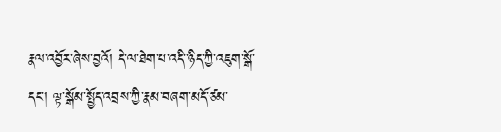རྣལ་འབྱོར་ཞེས་བྱའོ། དེ་ལ་ཐེག་པ་འདི་་ཉིད་ཀྱི་འཇུག་སྒོ་དང་། ལྟ་སྒོམ་སྤྱོད་འབྲས་ཀྱི་རྣམ་བཞག་མདོ་ཙམ་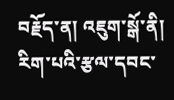བརྗོད་ན། འཇུག་སྒོ་ནི། རིག་པའི་རྩལ་དབང་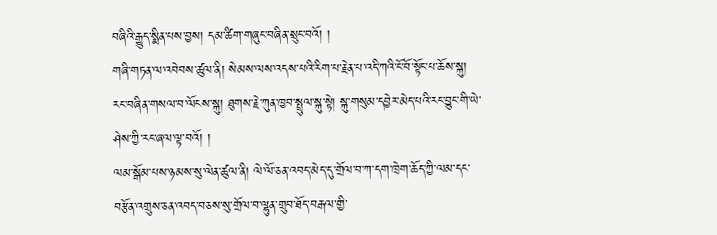བཞིའི་རྒྱུད་སྨིན་པས་བྱས། དམ་ཚིག་གཞུང་བཞིན་སྲུང་བའོ། །
གཞི་གཏན་ལ་འབེབས་ཚུལ་ནི། སེམས་ལས་འདས་པའི་རིག་པ་རྗེན་པ་འདི་ཀའི་ངོ་བོ་སྟོང་པ་ཆོས་སྐུ། རང་བཞིན་གསལ་བ་ལོངས་སྐུ། ཐུགས་རྗེ་ཀུན་ཁྱབ་སྤྲུལ་སྐུ་སྟེ། སྐུ་གསུམ་དབྱེར་མེད་པའི་རང་བྱུང་གི་ཡེ་ཤེས་ཀྱི་རང་ཞལ་ལྟ་བའོ། །
ལམ་སྒོམ་པས་ཉམས་སུ་ལེན་ཚུལ་ནི། ལེ་ལོ་ཅན་འབད་མེད་དུ་གྲོལ་བ་ཀ་དག་ཁྲེག་ཆོད་ཀྱི་ལམ་དང་བརྩོན་འགྲུས་ཅན་འབད་བཅས་སུ་གྲོལ་བ་ལྷུན་གྲུབ་ཐོད་བརྒལ་གྱི་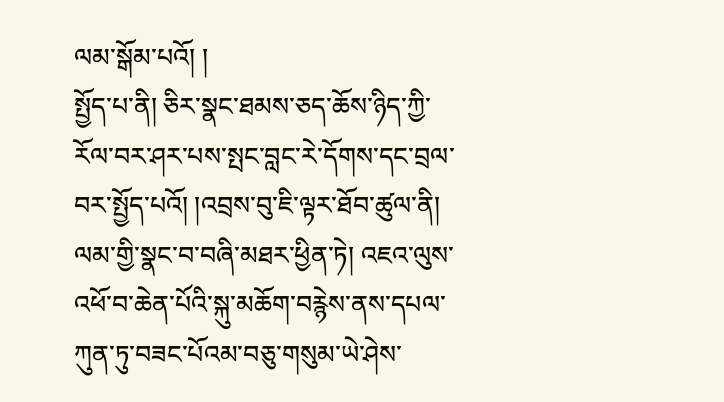ལམ་སྒོམ་པའོ། །
སྤྱོད་པ་ནི། ཅིར་སྣང་ཐམས་ཅད་ཆོས་ཉིད་ཀྱི་རོལ་བར་ཤར་པས་སྤང་བླང་རེ་དོགས་དང་བྲལ་བར་སྤྱོད་པའོ། །འབྲས་བུ་ཇི་ལྟར་ཐོབ་ཚུལ་ནི། ལམ་གྱི་སྣང་བ་བཞི་མཐར་ཕྱིན་ཏེ། འཇའ་ལུས་འཕོ་བ་ཆེན་པོའི་སྐུ་མཆོག་བརྙེས་ནས་དཔལ་ཀུན་ཏུ་བཟང་པོའམ་བཅུ་གསུམ་ཡེ་ཤེས་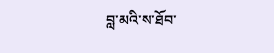བླ་མའི་ས་ཐོབ་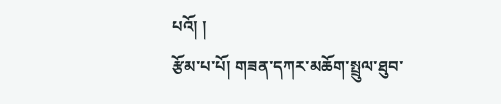པའོ། །
རྩོམ་པ་པོ། གཟན་དཀར་མཆོག་སྤྲུལ་ཐུབ་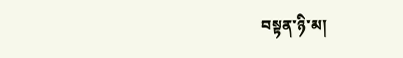བསྟན་ཉི་མ།